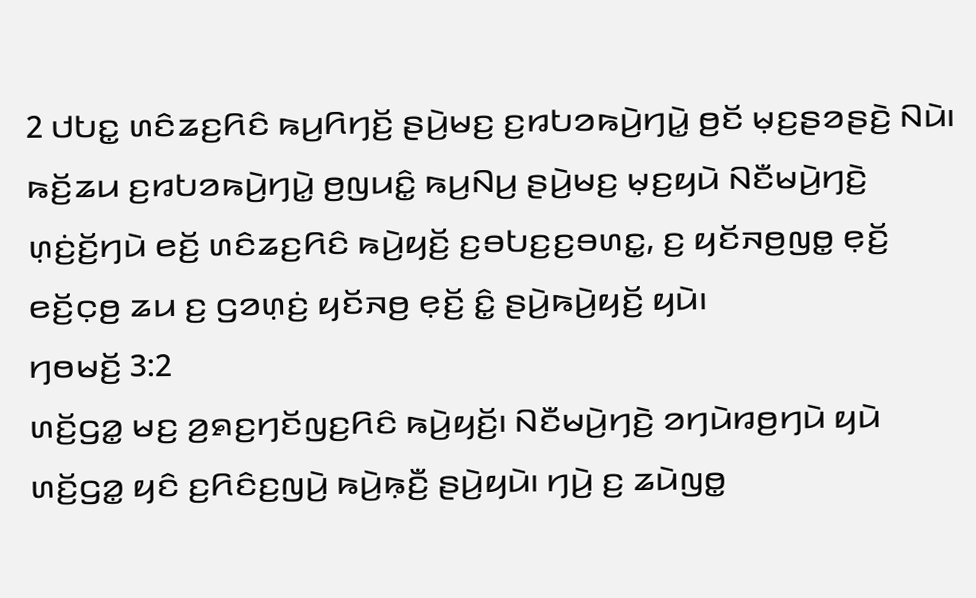2 ꤓꤝꤢ꤭ ꤛꤢꤨꤘꤢ꤬ꤖꤢꤨ ꤒꤣ꤬ꤖꤚꤢꤩ꤬ ꤔꤣꤧ꤬ꤗꤢ꤬ ꤢ꤬ꤙꤝꤤꤒꤣꤧ꤬ꤚꤣꤧ꤭ ꤥ꤬ꤢꤩ ꤗ꤫ꤢ꤬ꤔꤤꤔꤢꤧ꤬ ꤡꤣꤧ꤯ ꤒꤢꤩ꤬ꤘꤣ ꤢ꤬ꤙꤝꤤꤒꤣꤧ꤬ꤚꤣꤧ꤭ ꤥ꤬ꤜꤣꤢꤨ꤭ ꤒꤣ꤬ꤡꤣ꤬ ꤔꤣꤧ꤬ꤗꤢ꤬ ꤗ꤫ꤢ꤬ꤟꤣꤧ ꤡꤢꤪꤗꤣꤧ꤬ꤚꤢꤧ꤬ ꤛ꤫ꤢꤦ꤬ꤢꤩ꤬ꤚꤣꤧ ꤕꤢꤩ꤬ ꤛꤢꤨꤘꤢ꤬ꤖꤢꤨ ꤒꤣꤧ꤬ꤟꤢꤩ꤬ ꤢ꤬ꤋꤝꤢ꤬ꤢ꤬ꤋꤛꤢ꤭, ꤢ꤬ ꤟꤢꤩꤏꤥ꤬ꤜꤥ꤭ ꤕ꤫ꤢꤩ꤬ ꤕꤢꤩ꤬ꤍ꤫ꤥ꤬ ꤘꤣ ꤢ꤬ ꤞꤤꤛ꤫ꤢꤦ꤬ ꤟꤢꤩꤏꤥ꤬ ꤕ꤫ꤢꤩ꤬ ꤢꤨ꤭ ꤔꤣꤧ꤬ꤒꤣꤧ꤬ꤟꤢꤩ꤬ ꤟꤣꤧ꤯
ꤚꤥꤗꤢꤩ꤬ 3:2
ꤛꤢꤩ꤬ꤞꤤ꤭ ꤗꤢ꤬ ꤤ꤬ꤎꤢ꤬ꤚꤢꤩꤜꤢ꤬ꤖꤢꤨ ꤒꤣꤧ꤬ꤟꤢꤩ꤬꤯ ꤡꤢꤪꤗꤣꤧ꤬ꤚꤢꤧ꤬ ꤤꤚꤣꤧꤙꤥ꤬ꤚꤣꤧ ꤟꤣꤧ ꤛꤢꤩ꤬ꤞꤤ꤭ ꤟꤢꤨ ꤢ꤬ꤖꤢꤨꤢ꤬ꤜꤣꤧ꤬ ꤒꤣꤧ꤬ꤒ꤫ꤢꤪ꤬ ꤔꤣꤧ꤬ꤟꤣꤧ꤯ ꤚꤣꤧ꤬ ꤢ꤬ ꤘꤣꤧꤜꤥ꤭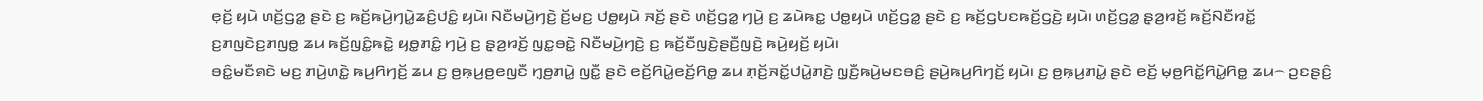ꤕ꤫ꤢꤩ꤬ ꤟꤣꤧ ꤛꤢꤩ꤬ꤞꤤ꤭ ꤔꤢꤧ ꤢ꤬ ꤒꤢꤩ꤬ꤒꤣꤧ꤬ꤚꤣꤧ꤭ꤘꤢꤨ꤬ꤓꤢꤨ꤭ ꤟꤣꤧ꤯ ꤡꤢꤪꤗꤣꤧ꤬ꤚꤢꤧ꤬ ꤢꤩ꤬ꤗꤢ꤬ ꤓꤥ꤭ꤟꤣꤧ ꤏꤢꤩ꤬ ꤔꤢꤧ ꤛꤢꤩ꤬ꤞꤤ꤭ ꤚꤣꤧ꤬ ꤢ꤬ ꤘꤣꤧꤒꤢ꤭ ꤓꤥ꤭ꤟꤣꤧ ꤛꤢꤩ꤬ꤞꤤ꤭ ꤔꤢꤧ ꤢ꤬ ꤒꤢꤩ꤬ꤞꤝꤢꤒꤢꤩ꤬ꤞꤢꤧ꤬ ꤟꤣꤧ꤯ ꤛꤢꤩ꤬ꤞꤤ꤭ ꤔ꤫ꤤ꤬ꤙꤢꤩ꤬ ꤒꤢꤩ꤬ꤡꤢꤪꤙꤢꤩ꤭ ꤢ꤬ꤊꤜꤢꤧꤢ꤬ꤊꤜꤥ꤭ ꤘꤣ ꤒꤢꤩ꤬ꤜꤢꤨ꤭ꤒꤢꤧ꤭ ꤟꤥ꤭ꤊꤢꤨ꤭ ꤚꤣꤧ꤬ ꤢ꤬ ꤔ꤫ꤤ꤬ꤙꤢꤩ꤬ ꤜꤢ꤭ꤋꤢꤧ꤭ ꤡꤢꤪꤗꤣꤧ꤬ꤚꤢꤧ꤬ ꤢ꤬ ꤒꤢꤩ꤬ꤢꤪꤜꤢꤧ꤬ꤔꤢꤪ꤬ꤜꤢꤧ꤬ ꤒꤣꤧ꤬ꤟꤢꤩ꤬ ꤟꤣꤧ꤯
ꤋꤢꤨ꤭ꤗꤢꤪꤎꤢꤧ ꤗꤢ꤬ ꤊꤣꤧ꤬ꤛꤢꤧ꤭ ꤒꤣ꤬ꤖꤚꤢꤩ꤬ ꤘꤣ ꤢ꤬ ꤥ꤬ꤒ꤫ꤣ꤬ꤥ꤬ꤕꤜꤢꤪ ꤚ꤫ꤥ꤬ꤊꤣꤧ꤭ ꤜꤢꤪ꤭ ꤔꤢꤧ ꤕꤢꤩ꤬ꤖꤣꤧ꤭ꤕꤢꤩ꤬ꤖꤥ꤭ ꤘꤣ ꤊ꤫ꤢꤩ꤬ꤏꤢꤩ꤭ꤓꤣꤧ꤭ꤊꤢꤧ꤬ ꤜ꤫ꤢꤪ꤬ꤒꤣꤧ꤬ꤗꤢꤋꤢꤨ꤬ ꤔꤣꤧ꤬ꤒꤣ꤬ꤖꤚꤢꤩ꤬ ꤟꤣꤧ꤯ ꤢ꤬ ꤥ꤬ꤒ꤫ꤣ꤬ꤊꤣꤧ꤭ ꤔꤢꤧ ꤕꤢꤩ꤬ ꤗ꤫ꤥ꤬ꤖꤢꤩ꤭ꤖꤣꤧ꤭ꤖꤥ꤭ ꤘꤣ꤮ ꤑꤢꤔꤢꤨ꤬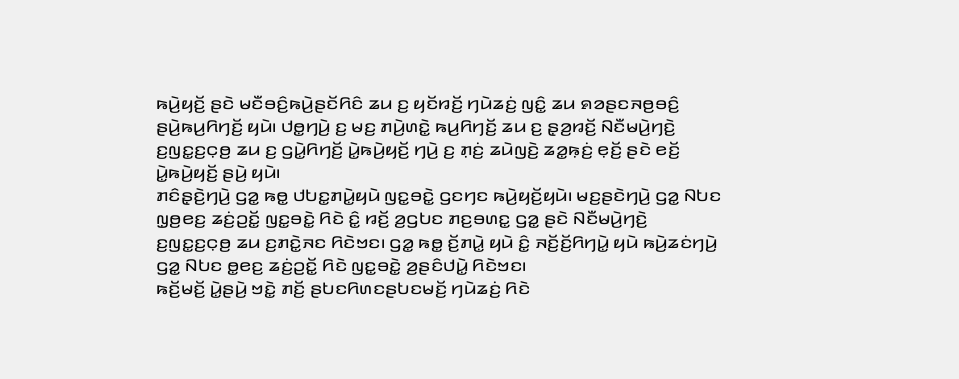ꤒꤣꤧ꤬ꤟꤢꤩ꤬ ꤔꤢꤧ ꤗꤢꤪꤋꤢꤨ꤬ꤒꤣꤧ꤬ꤔꤢꤩꤖꤢꤨ ꤘꤣ ꤢ꤬ ꤟꤢꤩꤙꤢꤩ꤬ ꤚꤣꤧꤘꤢꤦ꤬ ꤜꤢꤨ꤭ ꤘꤣ ꤎꤤꤔꤢꤏꤥ꤬ꤋꤢꤨ꤬ ꤔꤣꤧ꤬ꤒꤣ꤬ꤖꤚꤢꤩ꤬ ꤟꤣꤧ꤯ ꤓꤥ꤭ꤚꤣꤧ꤬ ꤢ꤬ ꤗꤢ꤬ ꤊꤣꤧ꤬ꤛꤢꤧ꤭ ꤒꤣ꤬ꤖꤚꤢꤩ꤬ ꤘꤣ ꤢ꤬ ꤔ꤫ꤤ꤬ꤙꤢꤩ꤬ ꤡꤢꤪꤗꤣꤧ꤬ꤚꤢꤧ꤬ ꤢ꤬ꤜꤢ꤭ꤢ꤬ꤍ꤫ꤥ꤬ ꤘꤣ ꤢ꤬ ꤞꤣꤧ꤭ꤖꤚꤢꤩ꤬ ꤣꤧ꤭ꤒꤣꤧ꤬ꤟꤢꤩ꤬ ꤚꤣꤧ꤬ ꤢ꤬ ꤊ꤫ꤢꤦ꤬ ꤘꤣꤧꤜꤢꤧ꤬ ꤘꤤ꤭ꤒ꤫ꤢꤦ꤬ ꤕ꤫ꤢꤩ꤬ ꤔꤢꤧ ꤕꤢꤩ꤬ ꤣꤧ꤭ꤒꤣꤧ꤬ꤟꤢꤩ꤬ ꤔꤣꤧ꤬ ꤟꤣꤧ꤯
ꤊꤢꤨꤔ꤫ꤢꤧ꤬ꤚꤣꤧ꤬ ꤞꤤ꤭ ꤒꤥ꤭ ꤓꤝꤢ꤭ꤊꤣꤧ꤭ꤟꤣꤧ ꤜꤢ꤭ꤋꤢꤧ꤭ ꤞꤢꤚꤢ ꤒꤣꤧ꤬ꤟꤢꤩ꤬ꤟꤣꤧ꤯ ꤗꤢ꤬ꤔꤢꤧꤚꤣꤧ꤬ ꤞꤤ꤭ ꤡꤝꤢ ꤜ꤫ꤥ꤬ꤕꤢ꤬ ꤘꤢꤦ꤬ꤑꤢꤩ꤭ ꤜꤢ꤭ꤋꤢꤧ꤭ ꤖꤢꤧ ꤢꤨ꤭ ꤙꤢꤩ꤬ ꤤ꤬ꤞꤝꤢ ꤊꤢ꤬ꤋꤛꤢ꤭ ꤞꤤ꤭ ꤔꤢꤧ ꤡꤢꤪꤗꤣꤧ꤬ꤚꤢꤧ꤬ ꤢ꤬ꤜꤢ꤭ꤢ꤬ꤍ꤫ꤥ꤬ ꤘꤣ ꤢ꤬ꤊꤢꤧ꤭ꤏꤢ ꤖꤢꤧꤠꤢ꤯ ꤞꤤ꤭ ꤒꤥ꤭ ꤢꤩ꤬ꤊꤣꤧ꤭ ꤟꤣꤧ ꤢꤨ꤭ ꤏꤢꤩ꤬ꤢꤩ꤬ꤖꤚꤣꤧ꤭ ꤟꤣꤧ ꤒꤣꤧ꤬ꤘꤢꤦꤚꤣꤧ꤬ ꤞꤤ꤭ ꤡꤝꤢ ꤥ꤭ꤕꤢ꤬ ꤘꤢꤦ꤬ꤑꤢꤩ꤭ ꤖꤢꤧ ꤜꤢ꤭ꤋꤢꤧ꤭ ꤤ꤬ꤔꤢꤨꤓꤣꤧ꤭ ꤖꤢꤧꤠꤢ꤯
ꤒꤢꤩ꤬ꤗꤢꤩ꤬ ꤣꤧ꤭ꤔꤣꤧ꤬ ꤠꤢꤧ꤭ ꤊꤢꤩ꤬ ꤔꤝꤢꤖꤛꤢꤔꤝꤢꤗꤢꤩ꤬ ꤚꤣꤧꤘꤢꤦ꤬ ꤖꤢꤧ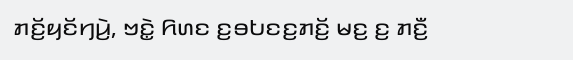ꤊꤢꤩ꤬ꤟꤢꤩꤚꤣꤧ꤬, ꤠꤢꤧ꤭ ꤖꤛꤢ ꤢ꤬ꤋꤝꤢꤢ꤬ꤊꤢꤩ꤬ ꤗꤢ꤬ ꤢ꤬ ꤊꤢꤪ꤬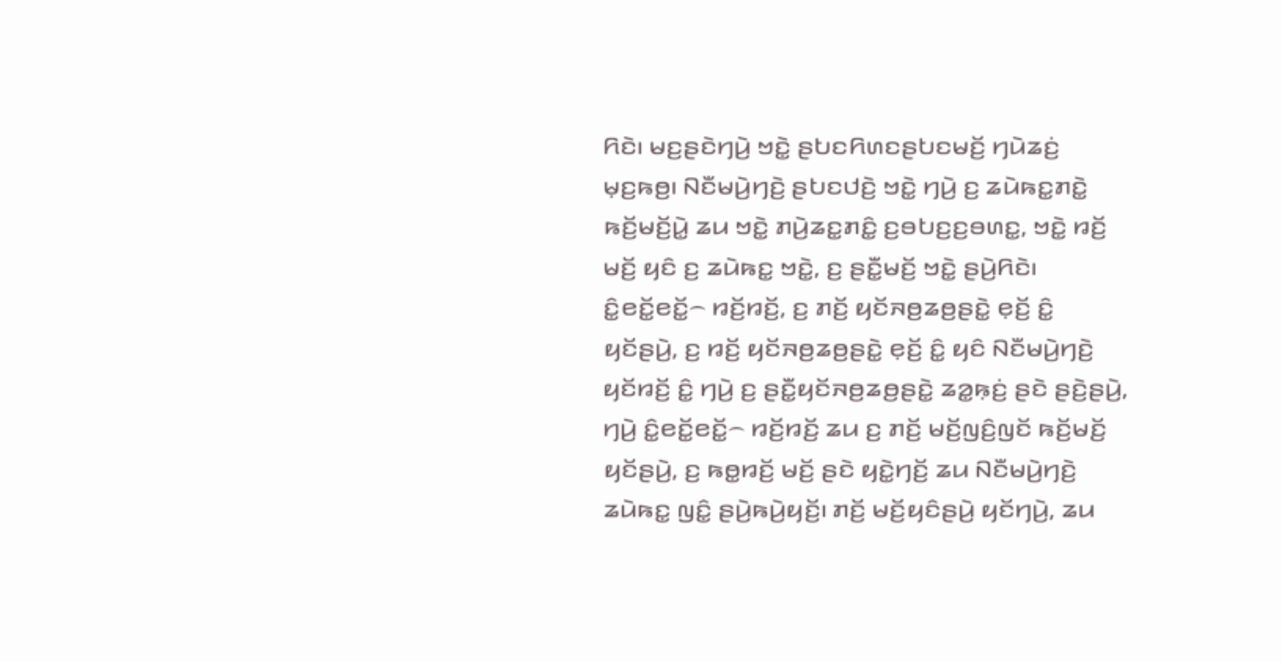ꤖꤢꤧ꤯ ꤗꤢ꤬ꤔꤢꤧꤚꤣꤧ꤬ ꤠꤢꤧ꤭ ꤔꤝꤢꤖꤛꤢꤔꤝꤢꤗꤢꤩ꤬ ꤚꤣꤧꤘꤢꤦ꤬ ꤗ꤫ꤢ꤬ꤒꤥ꤬꤯ ꤡꤢꤪꤗꤣꤧ꤬ꤚꤢꤧ꤬ ꤔꤝꤢꤓꤢꤧ꤬ ꤠꤢꤧ꤭ ꤚꤣꤧ꤬ ꤢ꤬ ꤘꤣꤧꤒꤢ꤭ꤊꤢꤧ꤭ ꤒꤢꤩ꤬ꤗꤢꤩ꤬ꤣꤧ꤭ ꤘꤣ ꤠꤢꤧ꤭ ꤊꤣꤧ꤬ꤘꤢ꤭ꤊꤢꤨ꤭ ꤢ꤬ꤋꤝꤢ꤬ꤢ꤬ꤋꤛꤢ꤭, ꤠꤢꤧ꤭ ꤙꤢꤩ꤬ ꤗꤢꤩ꤬ ꤟꤢꤨ ꤢ꤬ ꤘꤣꤧꤒꤢ꤭ ꤠꤢꤧ꤭, ꤢ꤬ ꤔꤢꤪ꤭ꤗꤢꤩ꤬ ꤠꤢꤧ꤭ ꤔꤣꤧ꤬ꤖꤢꤧ꤯
ꤢꤨ꤭ꤕꤢꤩ꤭ꤕꤢꤩ꤭꤮ ꤙꤢꤩ꤬ꤙꤢꤩ꤬, ꤢ꤬ ꤊꤢꤩ꤬ ꤟꤢꤩꤏꤥ꤬ꤘꤥ꤬ꤔꤢꤧ꤭ ꤕ꤫ꤢꤩ꤬ ꤢꤨ꤭ ꤟꤢꤩꤔꤣꤧ꤬, ꤢ꤬ ꤙꤢꤩ꤬ ꤟꤢꤩꤏꤥ꤬ꤘꤥ꤬ꤔꤢꤧ꤭ ꤕ꤫ꤢꤩ꤬ ꤢꤨ꤭ ꤟꤢꤨ ꤡꤢꤪꤗꤣꤧ꤬ꤚꤢꤧ꤬ ꤟꤢꤩꤙꤢꤩ꤬ ꤢꤨ꤭ ꤚꤣꤧ꤬ ꤢ꤬ ꤔꤢꤪ꤭ꤟꤢꤩꤏꤥ꤬ꤘꤥ꤬ꤔꤢꤧ꤭ ꤘꤤ꤭ꤒ꤫ꤢꤦ꤬ ꤔꤢꤧ ꤔꤢꤧ꤬ꤔꤣꤧ꤬, ꤚꤣꤧ꤬ ꤢꤨ꤭ꤕꤢꤩ꤭ꤕꤢꤩ꤭꤮ ꤙꤢꤩ꤬ꤙꤢꤩ꤬ ꤘꤣ ꤢ꤬ ꤊꤢꤩ꤬ ꤗꤢꤩ꤬ꤜꤢꤨ꤬ꤜꤢꤩ ꤒꤢꤩ꤬ꤗꤢꤩ꤬ ꤟꤢꤩꤔꤣꤧ꤬, ꤢ꤬ ꤒꤥ꤭ꤙꤢꤩ꤬ ꤗꤢꤩ꤬ ꤔꤢꤧ ꤟꤢꤧ꤭ꤚꤢꤩ꤬ ꤘꤣ ꤡꤢꤪꤗꤣꤧ꤬ꤚꤢꤧ꤬ ꤘꤣꤧꤒꤢ꤭ ꤜꤢꤨ꤭ ꤔꤣꤧ꤬ꤒꤣꤧ꤬ꤟꤢꤩ꤬꤯ ꤊꤢꤩ꤬ ꤗꤢꤩ꤬ꤟꤢꤨꤔꤣꤧ꤬ ꤟꤢꤩꤚꤣꤧ꤬, ꤘꤣ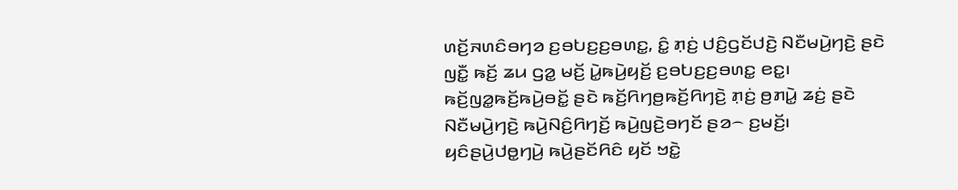ꤛꤢꤩ꤬ꤏꤛꤢꤨꤋꤚꤤ ꤢ꤬ꤋꤝꤢ꤬ꤢ꤬ꤋꤛꤢ꤭, ꤢꤨ꤭ ꤊ꤫ꤢꤦ꤬ ꤓꤢꤨ꤬ꤞꤢꤩꤓꤢꤧ꤬ ꤡꤢꤪꤗꤣꤧ꤬ꤚꤢꤧ꤬ ꤔꤢꤧ ꤜꤢꤪ꤭ ꤒꤢꤩ꤬ ꤘꤣ ꤞꤤ꤭ ꤗꤢꤩ꤬ ꤣꤧ꤭ꤒꤣꤧ꤬ꤟꤢꤩ꤬ ꤢ꤬ꤋꤝꤢ꤬ꤢ꤬ꤋꤛꤢ꤭ ꤕꤢ꤭꤯ ꤒꤢꤩ꤬ꤜꤤ꤭ꤒꤢꤩ꤬ꤒꤣꤧ꤬ꤋꤢꤩ꤭ ꤔꤢꤧ ꤒꤢꤩ꤬ꤖꤚꤥ꤬ꤒꤢꤩ꤬ꤖꤚꤢꤧ꤬ ꤊ꤫ꤢꤦ꤬ ꤥ꤬ꤊꤣꤧ꤭ ꤘꤢꤦ꤬ ꤔꤢꤧ ꤡꤢꤪꤗꤣꤧ꤬ꤚꤢꤧ꤬ ꤒꤣꤧ꤬ꤡꤢꤨ꤬ꤖꤚꤢꤩ꤬ ꤒꤣꤧ꤬ꤜꤢꤧ꤬ꤋꤚꤢꤩ ꤔꤤ꤮ ꤢ꤬ꤗꤢꤩ꤬꤯
ꤟꤢꤨꤔꤣꤧ꤬ꤓꤥ꤭ꤚꤣꤧ꤬ ꤒꤣꤧ꤬ꤔꤢꤩꤖꤢꤨ ꤟꤢꤩ ꤠꤢꤧ꤭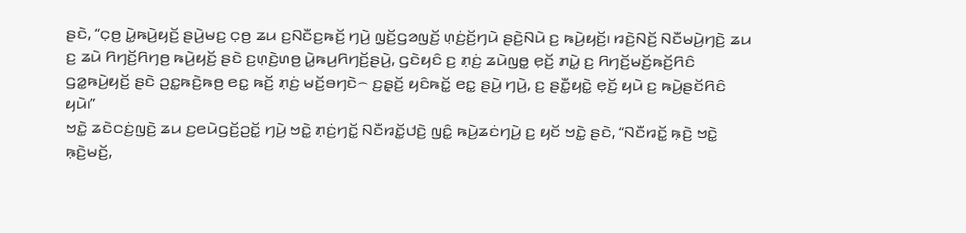ꤔꤢꤧ, “ꤍ꤫ꤥ꤬ ꤣꤧ꤭ꤒꤣꤧ꤬ꤟꤢꤩ꤬ ꤔꤣꤧ꤬ꤗꤢ꤬ ꤍ꤫ꤥ꤬ ꤘꤣ ꤢ꤬ꤡꤢꤪꤢ꤬ꤒꤢꤩ꤬ ꤚꤣꤧ꤬ ꤜ꤫ꤢꤩ꤬ꤞꤤꤜꤢꤩ꤬ ꤛ꤫ꤢꤦ꤬ꤢꤩ꤬ꤚꤣꤧ ꤔꤢꤧ꤬ꤡꤣꤧ ꤢ꤬ ꤒꤣꤧ꤬ꤟꤢꤩ꤬꤯ ꤙꤢꤧ꤬ꤡꤢꤩ꤬ ꤡꤢꤪꤗꤣꤧ꤬ꤚꤢꤧ꤬ ꤘꤣ ꤢ꤬ ꤘꤣꤧ ꤖꤚꤢꤩ꤬ꤖꤚꤥ꤬ ꤒꤣꤧ꤬ꤟꤢꤩ꤬ ꤔꤢꤧ ꤢ꤬ꤛ꤫ꤢꤧ꤬ꤛꤥ꤬ ꤣꤧ꤭ꤒꤣ꤬ꤖꤚꤢꤩ꤬ꤔꤣꤧ꤬, ꤞꤢꤧꤟꤢꤨ ꤢ꤬ ꤊ꤫ꤢꤦ꤬ ꤘꤣꤧꤜꤥ꤭ ꤕ꤫ꤢꤩ꤬ ꤊꤣꤧ꤭ ꤢ꤬ ꤖꤚꤢꤩ꤬ꤗꤢꤩ꤬ꤒꤢꤩ꤬ꤖꤢꤨ ꤞꤤ꤭ꤒꤣꤧ꤬ꤟꤢꤩ꤬ ꤔꤢꤧ ꤑꤢ꤭ꤒꤢꤧ꤬ꤒꤥ꤬ ꤕꤢ꤭ ꤒꤢꤩ꤬ ꤊ꤫ꤢꤦ꤬ ꤗꤢꤩ꤬ꤋꤚꤢꤧ꤮ ꤢ꤬ꤔ꤫ꤢꤩ꤬ ꤟꤢꤨꤒꤢꤩ꤭ ꤕꤢ꤭ ꤔꤣꤧ꤬ ꤚꤣꤧ꤬, ꤢ꤬ ꤔꤢꤪ꤭ꤟꤢꤧ꤭ ꤕ꤫ꤢꤩ꤬ ꤟꤣꤧ ꤢ꤬ ꤒꤣꤧ꤬ꤔꤢꤩꤖꤢꤨ ꤟꤣꤧ꤯”
ꤠꤢꤧ꤭ ꤘꤢꤧꤍꤢꤦ꤬ꤜꤢꤧ꤬ ꤘꤣ ꤢ꤬ꤕꤣꤧꤞꤢꤩ꤬ꤑꤢꤩ꤭ ꤚꤣꤧ꤬ ꤠꤢꤧ꤭ ꤊ꤫ꤢꤦ꤬ꤚꤢꤩ꤭ ꤡꤢꤪꤙꤢꤩ꤭ꤓꤢꤧ꤬ ꤜꤢꤨ꤭ ꤒꤣꤧ꤬ꤘꤢꤦꤚꤣꤧ꤬ ꤢ꤬ ꤟꤢꤩ ꤠꤢꤧ꤭ ꤔꤢꤧ, “ꤡꤢꤪꤙꤢꤩ꤭ ꤒ꤫ꤢꤧ꤬ ꤠꤢꤧ꤭ ꤒ꤫ꤢꤧ꤬ꤗꤢꤩ꤬,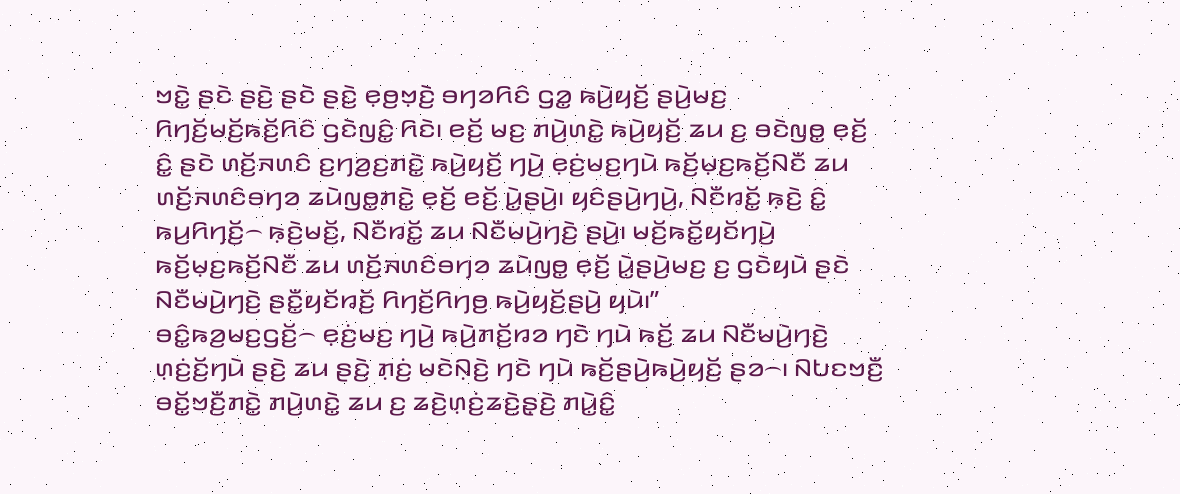ꤠꤢꤧ꤭ ꤔꤢꤧ ꤔꤢꤧ꤬ ꤔꤢꤧ ꤔꤢꤧ꤬ ꤕ꤫ꤥ꤬ꤠ꤫ꤢꤧ꤬ ꤋꤚꤤꤖꤢꤨ ꤞꤤ꤭ ꤒꤣꤧ꤬ꤟꤢꤩ꤬ ꤔꤣꤧ꤬ꤗꤢ꤬ ꤖꤚꤢꤩ꤬ꤗꤢꤩ꤬ꤒꤢꤩ꤬ꤖꤢꤨ ꤞꤢꤧꤜꤢꤨ꤭ ꤖꤢꤧ꤯ ꤕꤢꤩ꤬ ꤗꤢ꤬ ꤊꤣꤧ꤬ꤛꤢꤧ꤭ ꤒꤣꤧ꤬ꤟꤢꤩ꤬ ꤘꤣ ꤢ꤬ ꤋꤢꤧꤜꤥ꤭ ꤕ꤫ꤢꤩ꤬ ꤢꤨ꤭ ꤔꤢꤧ ꤛꤢꤩ꤬ꤏꤛꤢꤨ ꤢ꤬ꤚꤤ꤬ꤢ꤬ꤊꤢꤧ꤭ ꤒꤣꤧ꤬ꤟꤢꤩ꤬ ꤚꤣꤧ꤬ ꤕ꤫ꤢꤦ꤬ꤗꤢ꤬ꤚꤣꤧ ꤒꤢꤩ꤬ꤗ꤫ꤢ꤬ꤒꤢꤩ꤬ꤡꤢꤪ ꤘꤣ ꤛꤢꤩ꤬ꤏꤛꤢꤨꤋꤚꤤ ꤘꤣꤧꤜꤥ꤭ꤊꤢꤧ꤭ ꤕ꤫ꤢꤩ꤬ ꤕꤢꤩ꤬ ꤣꤧ꤭ꤔꤣꤧ꤬꤯ ꤟꤢꤨꤔꤣꤧ꤬ꤚꤣꤧ꤬, ꤡꤢꤪꤙꤢꤩ꤭ ꤒ꤫ꤢꤧ꤬ ꤢꤨ꤭ ꤒꤣ꤬ꤖꤚꤢꤩ꤬꤮ ꤒ꤫ꤢꤧ꤬ꤗꤢꤩ꤬, ꤡꤢꤪꤙꤢꤩ꤭ ꤘꤣ ꤡꤢꤪꤗꤣꤧ꤬ꤚꤢꤧ꤬ ꤔꤣꤧ꤬꤯ ꤗꤢꤩ꤬ꤒꤢꤩ꤭ꤟꤢꤩꤚꤣꤧ꤬ ꤒꤢꤩ꤬ꤗ꤫ꤢ꤬ꤒꤢꤩ꤬ꤡꤢꤪ ꤘꤣ ꤛꤢꤩ꤬ꤏꤛꤢꤨꤋꤚꤤ ꤘꤣꤧꤜꤥ꤭ ꤕ꤫ꤢꤩ꤬ ꤣꤧ꤭ꤔꤣꤧ꤬ꤗꤢ꤬ ꤢ꤬ ꤞꤢꤧꤟꤣꤧ ꤔꤢꤧ ꤡꤢꤪꤗꤣꤧ꤬ꤚꤢꤧ꤬ ꤔꤢꤪ꤭ꤟꤢꤩꤙꤢꤩ꤬ ꤖꤚꤢꤩ꤬ꤖꤚꤥ꤬ ꤒꤣꤧ꤬ꤟꤢꤩ꤬ꤔꤣꤧ꤬ ꤟꤣꤧ꤯”
ꤋꤢꤨ꤭ꤒꤤ꤬ꤗꤢ꤬ꤞꤢꤩ꤬꤮ ꤕ꤫ꤢꤦ꤬ꤗꤢ꤬ ꤚꤣꤧ꤬ ꤒꤣꤧ꤬ꤊꤢꤩ꤬ꤙꤤ ꤚꤢꤧ ꤚꤣꤧ ꤒꤢꤩ꤬ ꤘꤣ ꤡꤢꤪꤗꤣꤧ꤬ꤚꤢꤧ꤬ ꤛ꤫ꤢꤦ꤬ꤢꤩ꤬ꤚꤣꤧ ꤔꤢꤧ꤬ ꤘꤣ ꤔꤢꤧ꤬ ꤊ꤫ꤢꤦ꤬ ꤗꤢꤧꤡ꤫ꤢꤧ꤬ ꤚꤢꤧ ꤚꤣꤧ ꤒꤢꤩ꤬ꤔꤣꤧ꤬ꤒꤣꤧ꤬ꤟꤢꤩ꤬ ꤔꤤ꤮꤯ ꤡꤝꤢꤠꤢꤪ꤬ ꤋꤢꤩ꤭ꤠꤢꤪ꤬ꤊꤢꤧ꤭ ꤊꤣꤧ꤬ꤛꤢꤧ꤭ ꤘꤣ ꤢ꤬ ꤘꤢꤧ꤬ꤛ꤫ꤢꤦ꤬ꤘꤢꤧ꤬ꤔ꤫ꤢꤧ꤬ ꤊꤣꤧ꤭ꤢꤨ꤭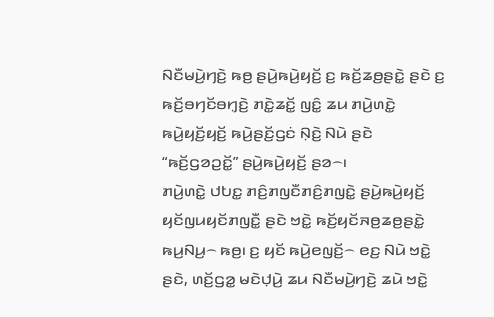ꤡꤢꤪꤗꤣꤧ꤬ꤚꤢꤧ꤬ ꤒꤥ꤬ ꤔꤣꤧ꤬ꤒꤣꤧ꤬ꤟꤢꤩ꤬ ꤢ꤬ ꤒꤢꤩ꤬ꤘꤥ꤬ꤔꤢꤧ꤭ ꤔꤢꤧ ꤢ꤬ ꤒꤢꤩ꤬ꤋꤚꤢꤩꤋꤚ꤫ꤢꤧ꤬ ꤊꤢꤧ꤭ꤘꤢꤩ꤭ ꤜꤢꤨ꤭ ꤘꤣ ꤊꤣꤧ꤬ꤛꤢꤧ꤭ ꤒꤣꤧ꤬ꤟꤢꤩ꤬ꤟꤢꤩ꤬ ꤒꤣꤧ꤬ꤔꤢꤩ꤬ꤞꤢꤦ ꤡ꤫ꤢꤧ꤬ ꤡꤣꤧ ꤔꤢꤧ “ꤒꤢꤩ꤬ꤞꤤꤑꤢꤩ꤭” ꤔꤣꤧ꤬ꤒꤣꤧ꤬ꤟꤢꤩ꤬ ꤔꤤ꤮꤯
ꤊꤣꤧ꤬ꤛꤢꤧ꤭ ꤓꤝꤢ꤭ ꤊꤢꤨ꤬ꤊꤜꤢꤪꤊꤢꤨ꤬ꤊꤜꤢꤧ꤭ ꤔꤣꤧ꤬ꤒꤣꤧ꤬ꤟꤢꤩ꤬ ꤟꤢꤩꤜꤣꤟꤢꤩꤊꤜꤢꤪ꤭ ꤔꤢꤧ ꤠꤢꤧ꤭ ꤒꤢꤩ꤬ꤟꤢꤩꤏꤥ꤬ꤘꤥ꤬ꤔꤢꤧ꤭ ꤒꤣ꤬ꤡꤣ꤬꤮ ꤒꤥ꤬꤯ ꤢ꤬ ꤟꤢꤩ ꤒꤣꤧ꤬ꤕꤜꤢꤩ꤬꤮ ꤕꤢ꤬ ꤡꤣꤧ ꤠꤢꤧ꤭ ꤔꤢꤧ, ꤛꤢꤩ꤬ꤞꤤ꤭ ꤗꤢꤧꤓ꤫ꤣꤧ꤬ ꤘꤣ ꤡꤢꤪꤗꤣꤧ꤬ꤚꤢꤧ꤬ ꤘꤣꤧ ꤠꤢꤧ꤭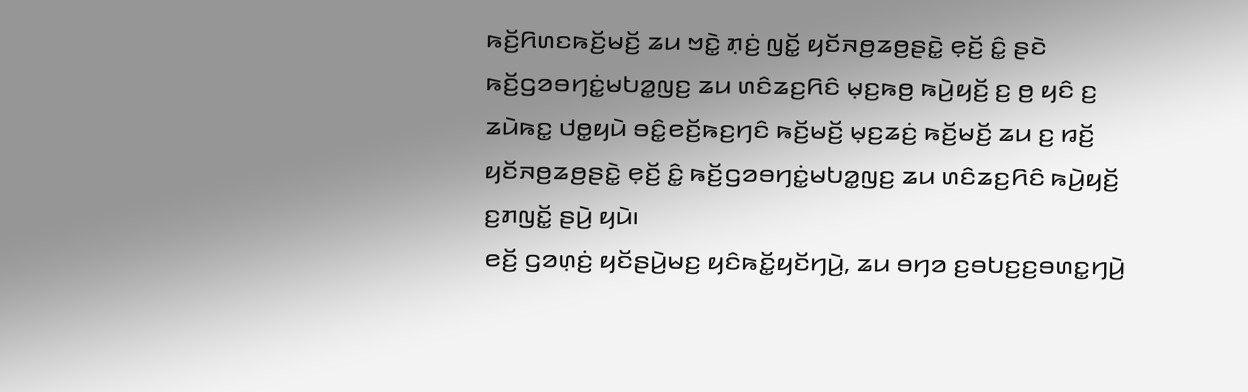ꤒꤢꤩ꤬ꤖꤛꤢꤒꤢꤩ꤬ꤗꤢꤩ꤬ ꤘꤣ ꤠꤢꤧ꤭ ꤊ꤫ꤢꤦ꤬ ꤜꤢꤩ꤭ ꤟꤢꤩꤏꤥ꤬ꤘꤥ꤬ꤔꤢꤧ꤭ ꤕ꤫ꤢꤩ꤬ ꤢꤨ꤭ ꤔꤢꤧ ꤒꤢꤩ꤬ꤞꤤꤋꤚꤢꤦ꤭ꤗꤝꤤ꤭ꤜꤢ꤬ ꤘꤣ ꤛꤢꤨꤘꤢ꤬ꤖꤢꤨ ꤗ꤫ꤢ꤬ꤒꤥ꤬ ꤒꤣꤧ꤬ꤟꤢꤩ꤬ ꤢ꤬ ꤥ꤬ ꤟꤢꤨ ꤢ꤬ ꤘꤣꤧꤒꤢ꤭ ꤓꤥ꤭ꤟꤣꤧ ꤋꤢꤨ꤭ꤕꤢꤩ꤬ꤒꤢ꤬ꤚꤢꤨ ꤒꤢꤩ꤬ꤗꤢꤩ꤬ ꤗ꤫ꤢ꤬ꤘꤢꤦ꤬ ꤒꤢꤩ꤬ꤗꤢꤩ꤬ ꤘꤣ ꤢ꤬ ꤙꤢꤩ꤬ ꤟꤢꤩꤏꤥ꤬ꤘꤥ꤬ꤔꤢꤧ꤭ ꤕ꤫ꤢꤩ꤬ ꤢꤨ꤭ ꤒꤢꤩ꤬ꤞꤤꤋꤚꤢꤦ꤭ꤗꤝꤤ꤭ꤜꤢ꤬ ꤘꤣ ꤛꤢꤨꤘꤢ꤬ꤖꤢꤨ ꤒꤣꤧ꤬ꤟꤢꤩ꤬ ꤢ꤬ꤊꤜꤢꤩ꤭ ꤔꤣꤧ꤬ ꤟꤣꤧ꤯
ꤕꤢꤩ꤬ ꤞꤤꤛ꤫ꤢꤦ꤬ ꤟꤢꤩꤔꤣꤧ꤬ꤗꤢ꤬ ꤟꤢꤨꤒꤢꤩ꤭ꤟꤢꤩꤚꤣꤧ꤬, ꤘꤣ ꤋꤚꤤ ꤢ꤬ꤋꤝꤢ꤬ꤢ꤬ꤋꤛꤢ꤭ꤚꤣꤧ꤬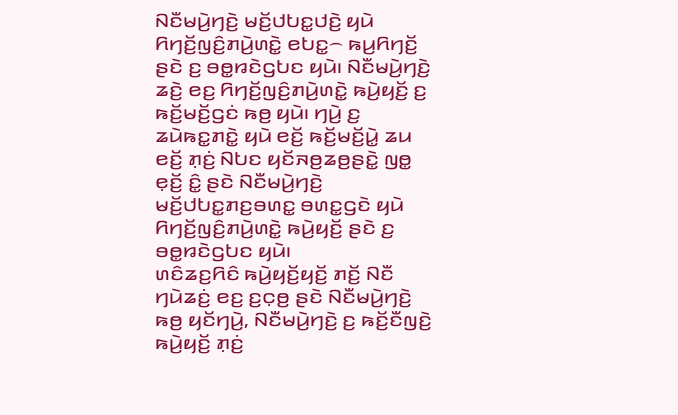ꤡꤢꤪꤗꤣꤧ꤬ꤚꤢꤧ꤬ ꤗꤢꤩ꤬ꤓꤝꤢ꤭ꤓꤢꤧ꤬ ꤟꤣꤧ ꤖꤚꤢꤩ꤬ꤜꤢꤨ꤬ꤊꤣꤧ꤬ꤛꤢꤧ꤭ ꤕꤝꤢ꤭꤮ ꤒꤣ꤬ꤖꤚꤢꤩ꤬ ꤔꤢꤧ ꤢ꤬ ꤋꤥ꤭ꤙꤢꤧꤞꤝꤢ ꤟꤣꤧ꤯ ꤡꤢꤪꤗꤣꤧ꤬ꤚꤢꤧ꤬ ꤘꤢꤧ꤬ ꤕꤢ꤬ ꤖꤚꤢꤩ꤬ꤜꤢꤨ꤬ꤊꤣꤧ꤬ꤛꤢꤧ꤭ ꤒꤣꤧ꤬ꤟꤢꤩ꤬ ꤢ꤬ ꤒꤢꤩ꤬ꤗꤢꤩ꤬ꤞꤢꤦ ꤒꤥ꤬ ꤟꤣꤧ꤯ ꤚꤣꤧ꤬ ꤢ꤬ ꤘꤣꤧꤒꤢ꤭ꤊꤢꤧ꤭ ꤟꤣꤧ ꤕꤢꤩ꤬ ꤒꤢꤩ꤬ꤗꤢꤩ꤬ꤣꤧ꤭ ꤘꤣ ꤕꤢꤩ꤬ ꤊ꤫ꤢꤦ꤬ ꤡꤝꤢ ꤟꤢꤩꤏꤥ꤬ꤘꤥ꤬ꤔꤢꤧ꤭ ꤜꤥ꤭ ꤕ꤫ꤢꤩ꤬ ꤢꤨ꤭ ꤔꤢꤧ ꤡꤢꤪꤗꤣꤧ꤬ꤚꤢꤧ꤬ ꤗꤢꤩ꤬ꤓꤝꤢ꤭ꤊꤢ꤬ꤋꤛꤢ꤭ ꤋꤛꤢ꤭ꤞꤢꤧ ꤟꤣꤧ ꤖꤚꤢꤩ꤬ꤜꤢꤨ꤬ꤊꤣꤧ꤬ꤛꤢꤧ꤭ ꤒꤣꤧ꤬ꤟꤢꤩ꤬ ꤔꤢꤧ ꤢ꤬ ꤋꤥ꤭ꤙꤢꤧꤞꤝꤢ ꤟꤣꤧ꤯
ꤛꤢꤨꤘꤢ꤬ꤖꤢꤨ ꤒꤣꤧ꤬ꤟꤢꤩ꤬ꤟꤢꤩ꤬ ꤊꤢꤩ꤬ ꤡꤢꤪ ꤚꤣꤧꤘꤢꤦ꤬ ꤕꤢ꤬ ꤢ꤬ꤍ꤫ꤥ꤬ ꤔꤢꤧ ꤡꤢꤪꤗꤣꤧ꤬ꤚꤢꤧ꤬ ꤒꤥ꤬ ꤟꤢꤩꤚꤣꤧ꤬, ꤡꤢꤪꤗꤣꤧ꤬ꤚꤢꤧ꤬ ꤢ꤬ ꤒꤢꤩ꤬ꤢꤪꤜꤢꤧ꤬ ꤒꤣꤧ꤬ꤟꤢꤩ꤬ ꤊ꤫ꤢꤦ꤬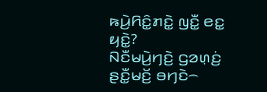ꤒꤣꤧ꤬ꤖꤢꤨ꤭ꤊꤢꤧ꤭ ꤜꤢꤪ꤭ ꤕꤢ꤭ ꤟꤢꤧ꤭?
ꤡꤢꤪꤗꤣꤧ꤬ꤚꤢꤧ꤬ ꤞꤤꤛ꤫ꤢꤦ꤬ ꤔꤢꤪ꤭ꤗꤢꤩ꤬ ꤋꤚꤢꤧ꤮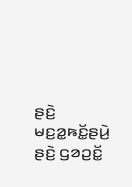ꤔꤢꤧ꤬ ꤗꤢ꤬ꤤ꤭ꤒꤢꤩ꤭ꤔꤣꤧ꤬ ꤔꤢꤧ꤬ ꤞꤤꤑꤢꤩ꤭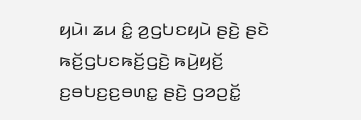ꤟꤣꤧ꤯ ꤘꤣ ꤢꤨ꤭ ꤤ꤬ꤞꤝꤢꤟꤣꤧ ꤔꤢꤧ꤬ ꤔꤢꤧ ꤒꤢꤩ꤬ꤞꤝꤢꤒꤢꤩ꤬ꤞꤢꤧ꤬ ꤒꤣꤧ꤬ꤟꤢꤩ꤬ ꤢ꤬ꤋꤝꤢ꤬ꤢ꤬ꤋꤛꤢ꤭ ꤔꤢꤧ꤬ ꤞꤤꤑꤢꤩ꤭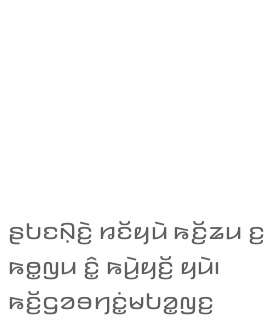ꤔꤝꤢꤡ꤫ꤢꤧ꤬ ꤙꤢꤩꤟꤣꤧ ꤒꤢꤩ꤬ꤘꤣ ꤢ꤬ ꤒꤥ꤭ꤜꤣ ꤢꤨ꤭ ꤒꤣꤧ꤬ꤟꤢꤩ꤬ ꤟꤣꤧ꤯
ꤒꤢꤩ꤬ꤞꤤꤋꤚꤢꤦ꤭ꤗꤝꤤ꤭ꤜꤢ꤬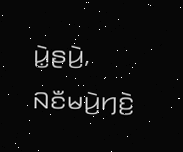ꤣꤧ꤭ꤔꤣꤧ꤬, ꤡꤢꤪꤗꤣꤧ꤬ꤚꤢꤧ꤬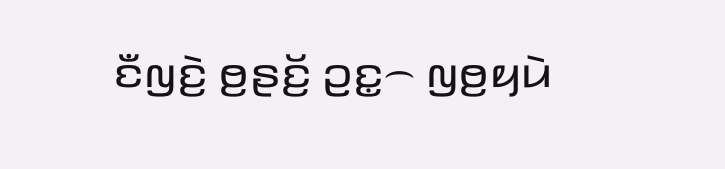ꤢꤪꤜꤢꤧ꤬ ꤥ꤬ꤔꤢꤩ꤬ ꤑꤢ꤭꤮ ꤜꤥ꤬ꤟꤣꤧ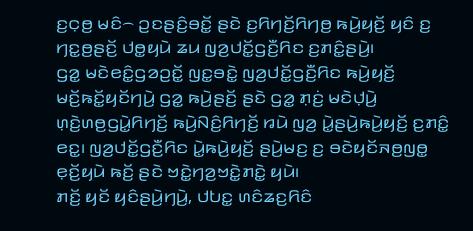ꤢ꤬ꤍ꤫ꤥ꤬ ꤗꤢꤨ꤮ ꤑꤢꤔꤢꤨ꤬ꤋꤢꤩ꤭ ꤔꤢꤧ ꤢ꤬ꤖꤚꤢꤩ꤬ꤖꤚꤥ꤬ ꤒꤣꤧ꤬ꤟꤢꤩ꤬ ꤟꤢꤨ ꤢ꤬ ꤚꤢ꤭ꤥ꤬ꤔꤢꤩ꤬ ꤓꤥ꤭ꤟꤣꤧ ꤘꤣ ꤜꤤ꤬ꤓꤢꤩ꤭ꤞꤢꤪ꤬ꤖꤢ ꤢ꤬ꤊꤢꤨ꤭ꤔꤣꤧ꤬꤯
ꤞꤤ꤭ ꤗꤢꤧꤕꤢꤨ꤭ꤞꤤꤑꤢꤩ꤭ ꤜꤢ꤭ꤋꤢꤧ꤭ ꤜꤤ꤬ꤓꤢꤩ꤭ꤞꤢꤪ꤬ꤖꤢ ꤒꤣꤧ꤬ꤟꤢꤩ꤬ ꤗꤢꤩ꤬ꤒꤢꤩ꤭ꤟꤢꤩꤚꤣꤧ꤬ ꤞꤤ꤭ ꤒꤣꤧ꤬ꤔꤢꤩ꤬ ꤔꤢꤧ ꤞꤤ꤭ ꤊ꤫ꤢꤦ꤬ ꤗꤢꤧꤓ꤫ꤣꤧ꤬ ꤛ꤫ꤢꤧ꤬ꤛꤥ꤬ꤞꤣꤧ꤭ꤖꤚꤢꤩ꤬ ꤒꤣꤧ꤬ꤡꤢꤨ꤬ꤖꤚꤢꤩ꤬ ꤙꤣꤧ ꤜꤤ꤬ ꤣꤧ꤭ꤔꤣꤧ꤬ꤒꤣꤧ꤬ꤟꤢꤩ꤬ ꤢ꤬ꤊꤢꤨ꤭ ꤕꤢ꤭꤯ ꤜꤤ꤬ꤓꤢꤩ꤭ꤞꤢꤪ꤬ꤖꤢ ꤣꤧ꤭ꤒꤣꤧ꤬ꤟꤢꤩ꤬ ꤔꤣꤧ꤬ꤗꤢ꤬ ꤢ꤬ ꤋꤢꤧꤟꤢꤩꤏꤥ꤬ꤜꤥ꤭ ꤕ꤫ꤢꤩ꤬ꤟꤣꤧ ꤒꤢꤩ꤬ ꤔꤢꤧ ꤠꤢꤧ꤭ꤚꤤ꤬ꤠꤢꤧ꤭ꤊꤢꤧ꤭ ꤟꤣꤧ꤯
ꤊꤢꤩ꤬ ꤟꤢꤩ ꤟꤢꤨꤔꤣꤧ꤬ꤚꤣꤧ꤬, ꤓꤝꤢ꤭ ꤛꤢꤨꤘꤢ꤬ꤖꤢꤨ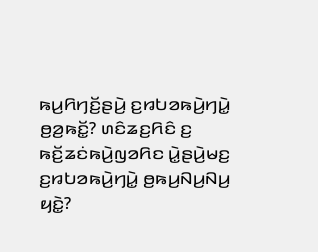ꤒꤣ꤬ꤖꤚꤢꤩ꤬ꤔꤣꤧ꤬ ꤢ꤬ꤙꤝꤤꤒꤣꤧ꤬ꤚꤣꤧ꤭ ꤥ꤬ꤤ꤬ꤒꤢꤩ꤭? ꤛꤢꤨꤘꤢ꤬ꤖꤢꤨ ꤢ꤬ ꤒꤢꤩ꤬ꤘꤢꤦꤒꤣꤧ꤬ꤜꤤꤖꤢ ꤣꤧ꤭ꤔꤣꤧ꤬ꤗꤢ꤬ ꤢ꤬ꤙꤝꤤꤒꤣꤧ꤬ꤚꤣꤧ꤭ ꤥ꤬ꤒꤣ꤬ꤡꤣ꤬ꤡꤣ꤬ ꤟꤢꤧ꤭?